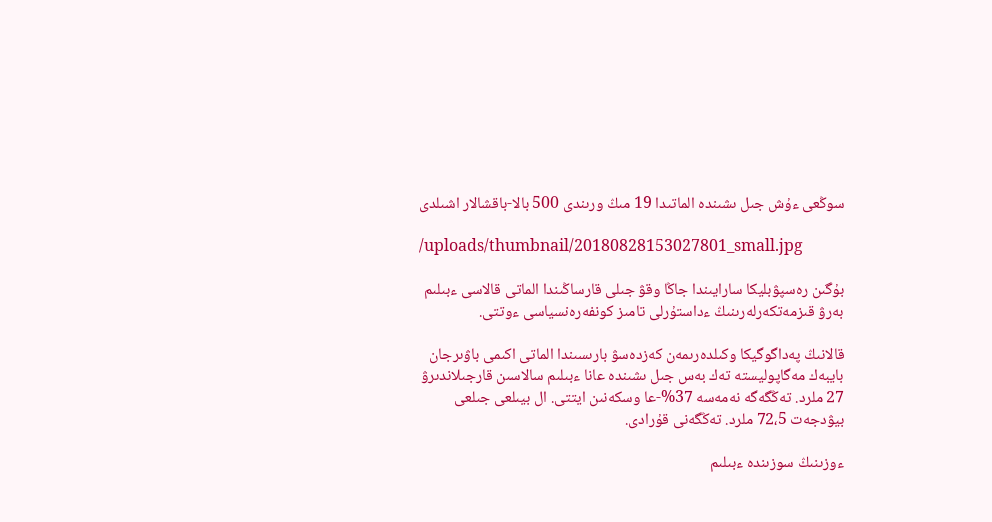سوڭعى ءۇش جىل ىشىندە الماتىدا 19 مىڭ ورىندى 500 بالا-باقشالار اشىلدى

/uploads/thumbnail/20180828153027801_small.jpg

بۇگىن رەسپۋبليكا سارايىندا جاڭا وقۋ جىلى قارساڭىندا الماتى قالاسى ءبىلىم بەرۋ قىزمەتكەرلەرىنىڭ ءداستۇرلى تامىز كونفەرەنسياسى ءوتتى.

قالانىڭ پەداگوگيكا وكىلدەرىمەن كەزدەسۋ بارىسىندا الماتى اكىمى باۋىرجان بايبەك مەگاپوليستە تەك بەس جىل ىشىندە عانا ءبىلىم سالاسىن قارجىلاندىرۋ 27 ملرد. تەڭگەگە نەمەسە 37%-عا وسكەنىن ايتتى. ال بيىلعى جىلعى بيۋدجەت 72،5 ملرد. تەڭگەنى قۇرادى.

ءوزىنىڭ سوزىندە ءبىلىم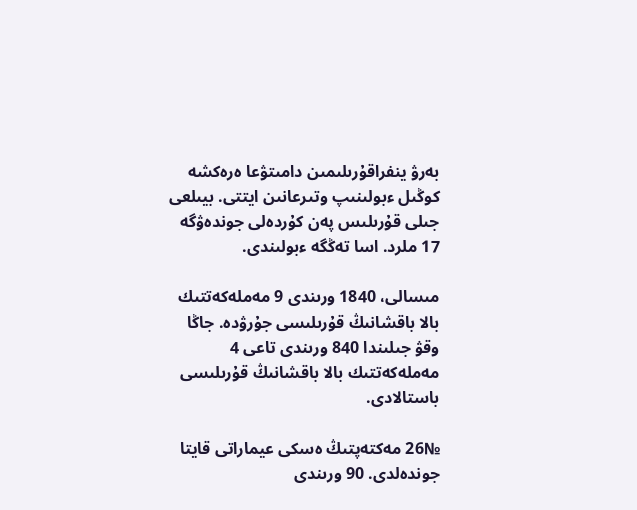بەرۋ ينفراقۇرىلىمىن دامىتۋعا ەرەكشە كوڭىل ءبولىنىپ وتىرعانىن ايتتى. بيىلعى جىلى قۇرىلىس پەن كۇردەلى جوندەۋگە 17 ملرد. اسا تەڭگە ءبولىندى.

مىسالى، 1840 ورىندى 9 مەملەكەتتىك بالا باقشانىڭ قۇرىلىسى جۇرۋدە. جاڭا وقۋ جىلىندا 840 ورىندى تاعى 4 مەملەكەتتىك بالا باقشانىڭ قۇرىلىسى باستالادى.

№26 مەكتەپتىڭ ەسكى عيماراتى قايتا جوندەلدى. 90 ورىندى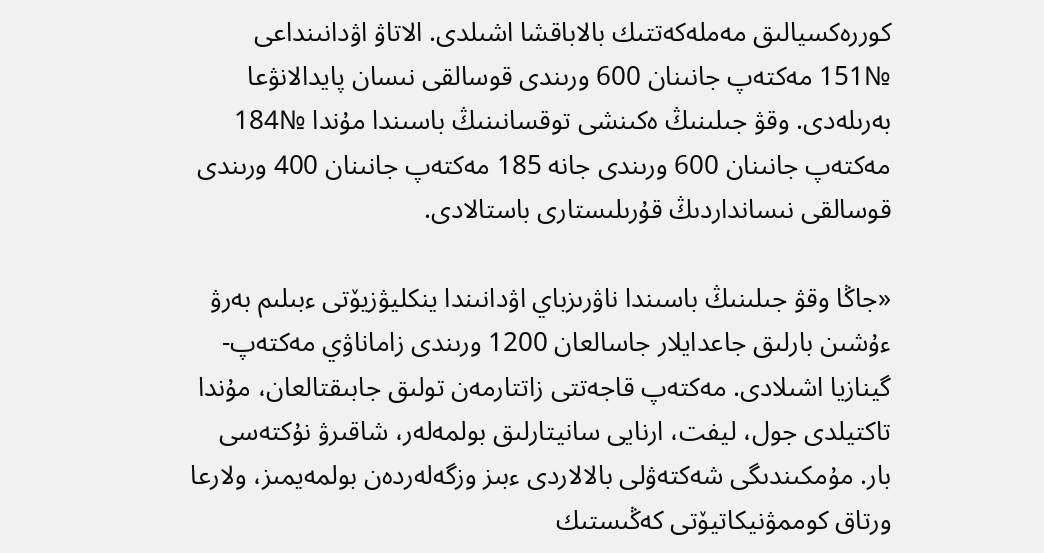كوررەكسيالىق مەملەكەتتىك بالاباقشا اشىلدى. الاتاۋ اۋدانىنداعى №151 مەكتەپ جانىنان 600 ورىندى قوسالقى نىسان پايدالانۋعا بەرىلەدى. وقۋ جىلىنىڭ ەكىنشى توقسانىنىڭ باسىندا مۇندا №184 مەكتەپ جانىنان 600 ورىندى جانە 185 مەكتەپ جانىنان 400 ورىندى قوسالقى نىسانداردىڭ قۇرىلىستارى باستالادى.

«جاڭا وقۋ جىلىنىڭ باسىندا ناۋرىزباي اۋدانىندا ينكليۋزيۆتى ءبىلىم بەرۋ ءۇشىن بارلىق جاعدايلار جاسالعان 1200 ورىندى زاماناۋي مەكتەپ- گينازيا اشىلادى. مەكتەپ قاجەتتى زاتتارمەن تولىق جابىقتالعان، مۇندا تاكتيلدى جول، ليفت، ارنايى سانيتارلىق بولمەلەر، شاقىرۋ نۇكتەسى بار. مۇمكىندىگى شەكتەۋلى بالالاردى ءبىز وزگەلەردەن بولمەيمىز، ولارعا ورتاق كوممۋنيكاتيۆتى كەڭىستىك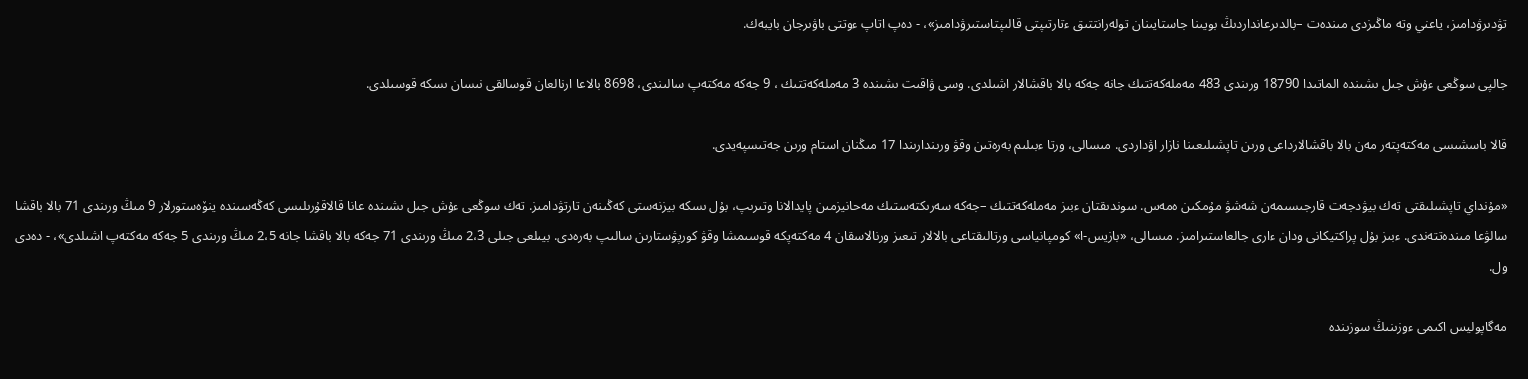تۋدىرۋدامىز، ياعني وتە ماڭىزدى مىندەت –بالدىرعانداردىڭ بويىنا جاستايىنان تولەرانتتىق ءتارتىپتى قالىپتاستىرۋدامىز»، - دەپ اتاپ ءوتتى باۋىرجان بايبەك.

جالپى سوڭعى ءۇش جىل ىشىندە الماتىدا 18790 ورىندى 483 مەملەكەتتىك جانە جەكە بالا باقشالار اشىلدى. وسى ۋاقىت ىشىندە 3 مەملەكەتتىك ، 9 جەكە مەكتەپ سالىندى، 8698 بالاعا ارنالعان قوسالقى نىسان ىسكە قوسىلدى.

قالا باسشىسى مەكتەپتەر مەن بالا باقشالارداعى ورىن تاپشىلىعىنا نازار اۋداردى. مىسالى، ورتا ءبىلىم بەرەتىن وقۋ ورىندارىندا 17 مىڭنان استام ورىن جەتىسپەيدى.

«مۇنداي تاپشىلىقتى تەك بيۋدجەت قارجىسىمەن شەشۋ مۇمكىن ەمەس. سوندىقتان ءبىز مەملەكەتتىك –جەكە سەرىكتەستىك مەحانيزمىن پايدالانا وتىرىپ، بۇل ىسكە بيزنەستى كەڭىنەن تارتۋدامىز. تەك سوڭعى ءۇش جىل ىشىندە عانا قالاقۇرىلىسى كەڭەسىندە ينۆەستورلار 9 مىڭ ورىندى 71 بالا باقشا سالۋعا مىندەتتەندى. ءبىز بۇل پراكتيكانى ودان ءارى جالعاستىرامىز. مىسالى، «بازيس-ا» كومپانياسى ورتالىقتاعى بالالار تىعىز ورنالاسقان 4 مەكتەپكە قوسىمشا وقۋ كورپۋستارىن سالىپ بەرەدى. بيىلعى جىلى 2،3 مىڭ ورىندى 71 جەكە بالا باقشا جانە 2،5 مىڭ ورىندى 5 جەكە مەكتەپ اشىلدى»، - دەدى ول.

مەگاپوليس اكىمى ءوزىنىڭ سوزىندە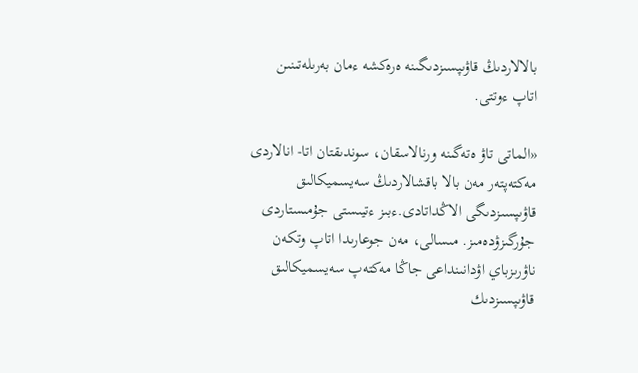بالالاردىڭ قاۋىپسىزدىگىنە ەرەكشە ءمان بەرىلەتىنىن اتاپ ءوتتى.

«الماتى تاۋ ەتەگىنە ورنالاسقان، سوندىقتان اتا- انالاردى مەكتەپتەر مەن بالا باقشالاردىڭ سەيسميكالىق قاۋىپسىزدىگى الاڭداتادى.ءبىز ءتيىستى جۇمىستاردى جۇرگىزۋدەمىز. مىسالى، مەن جوعارىدا اتاپ وتكەن ناۋرىزباي اۋدانىنداعى جاڭا مەكتەپ سەيسميكالىق قاۋىپسىزدىك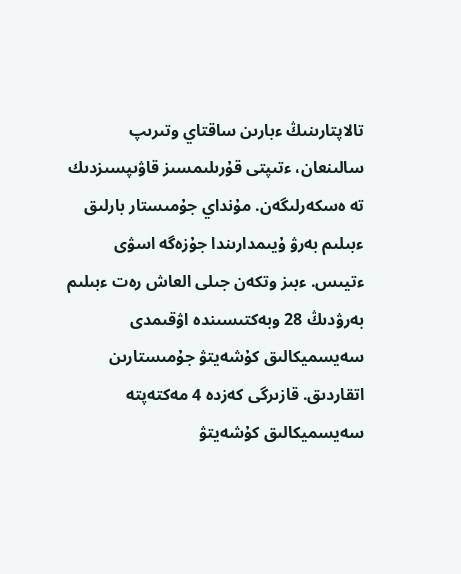تالاپتارىنىڭ ءبارىن ساقتاي وتىرىپ سالىنعان، ءتىپتى قۇرىلىمسىز قاۋىپسىزدىك تە ەسكەرلىگەن. مۇنداي جۇمىستار بارلىق ءبىلىم بەرۋ ۇيىمدارىندا جۇزەگە اسۋى ءتيىس. ءبىز وتكەن جىلى العاش رەت ءبىلىم بەرۋدىڭ 28 وبەكتىسىندە اۋقىمدى سەيسميكالىق كۇشەيتۋ جۇمىستارىن اتقاردىق. قازىرگى كەزدە 4 مەكتەپتە سەيسميكالىق كۇشەيتۋ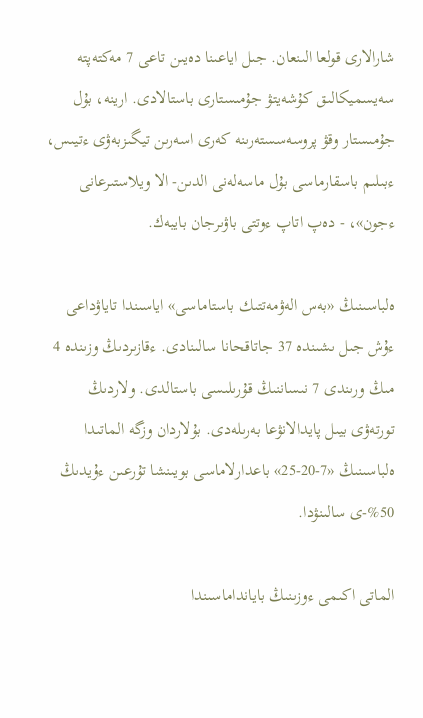شارالارى قولعا الىنعان. جىل اياعىنا دەيىن تاعى 7 مەكتەپتە سەيسميكالىق كۇشەيتۋ جۇمىستارى باستالادى. ارينە، بۇل جۇمىستار وقۋ پروسەسستەرىنە كەرى اسەرىن تيگىزبەۋى ءتيىس، ءبىلىم باسقارماسى بۇل ماسەلەنى الدىن- الا ويلاستىرعانى ءجون»، - دەپ اتاپ ءوتتى باۋىرجان بايبەك.

ەلباسىنىڭ «بەس الەۋمەتتىك باستاماسى» اياسىندا تاياۋداعى ءۇش جىل ىشىندە 37 جاتاقحانا سالىنادى. ءقازىردىڭ وزىندە 4 مىڭ ورىندى 7 نىساننىڭ قۇرىلىسى باستالدى. ولاردىڭ تورتەۋى بيىل پايدالانۋعا بەرىلەدى. بۇلاردان وزگە الماتىدا ەلباسىنىڭ «7-20-25» باعدارلاماسى بويىنشا تۇرعىن ءۇيدىڭ 50%-ى سالىنۋدا.

الماتى اكىمى ءوزىنىڭ بايانداماسىندا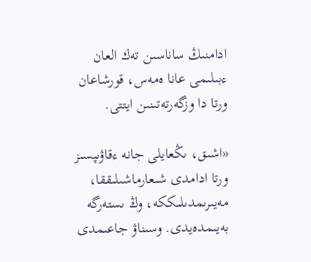ادامنىڭ ساناسىن تەك العان ءبىلىمى عانا ەمەس، قورشاعان ورتا دا وزگەرتەتىنىن ايتتى.

«اشىق، ىڭعايلى جانە ءقاۋىپسىز ورتا ادامدى شىعارماشىلىققا، مەيىرىمدىلىككە، وڭ ىستەرگە بەيىمدەيدى. وسىناۋ جاعىمدى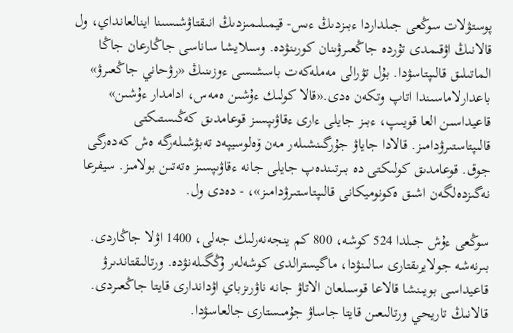پوستۋلات سوڭعى جىلداردا ءبىزدىڭ ءىس- قيمىلىمىزدىڭ انىقتاۋشىسىنا اينالعانداي، ول قالانىڭ اۋقىمدى تۇردە جاڭعىرۋىنان كورىنۋدە. وسىلايشا ساناسى جاڭارعان جاڭا الماتىلىق قالىپتاسۋدا. بۇل تۋرالى مەملەكەت باسشىسى ءوزىنىڭ «رۋحاني جاڭعىرۋ» باعدارلاماسىندا اتاپ وتكەن ەدى.«قالا كولىك ءۇشىن ەمەس، ادامدار ءۇشىن» قاعيداسىن العا قويىپ، ءبىز جايلى ءارى ءقاۋىپسىز قوعامدىق كەڭىستىكتى قالىپتاستىرۋدامىز. قالادا جاياۋ جۇرگىنشىلەر مەن ۆەلوسيپەد تەبۋشىلەرگە ەش كەدەرگى جوق. قوعامدىق كولىكتى دە بىرتىندەپ جايلى جانە ءقاۋىپسىز ەتەتىن بولامىز. سيفرعا نەگىزدەلگەن اشىق ەكونوميكانى قالىپتاستىرۋدامىز»، - دەدى ول.

سوڭعى ءۇش جىلدا 524 كوشە، 800 كم ينجەنەرلىك جەلى، 1400 اۋلا جاڭاردى. بىرنەشە جولايرىقتارى سالىنۋدا، ماگيسترالدى كوشەلەر ۇڭگىلەنۋدە. ورتالىقتاندىرۋ قاعيداسى بويىنشا قالاعا قوسىلعان الاتاۋ جانە ناۋرىزباي اۋداندارى قايتا جاڭعىردى. قالانىڭ تاريحي ورتالىعىن قايتا جاساۋ جۇمىستارى جالعاسۋدا.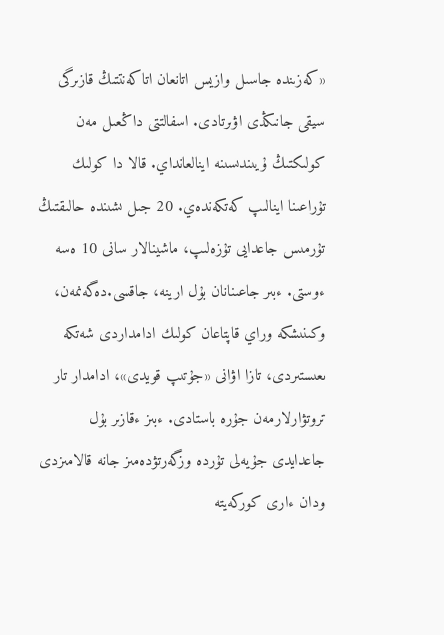«كەزىندە جاسىل وازيس اتانعان اتاكەنتتىڭ قازىرگى سيقى جانىڭدى اۋىرتادى. اسفالتتى داڭعىل مەن كولىكتىڭ ۇيىندىسىنە اينالعانداي. قالا دا كولىك تۇراعىنا اينالىپ كەتكەندەي. 20 جىل ىشىندە حالىقتىڭ تۇرمىس جاعدايى تۇزەلىپ، ماشينالار سانى 10 ەسە ءوستى. ءبىر جاعىنانان بۇل ارينە، جاقسى.دەگەنمەن، وكىنىشكە وراي قاپتاعان كولىك ادامداردى شەتكە ىعىستىردى، تازا اۋانى «جۇتىپ قويدى»، ادامدار تار تروتۋارلارمەن جۇرە باستادى. ءبىز ءقازىر بۇل جاعدايدى جۇيەلى تۇردە وزگەرتۋدەمىز جانە قالامىزدى ودان ءارى كوركەيتە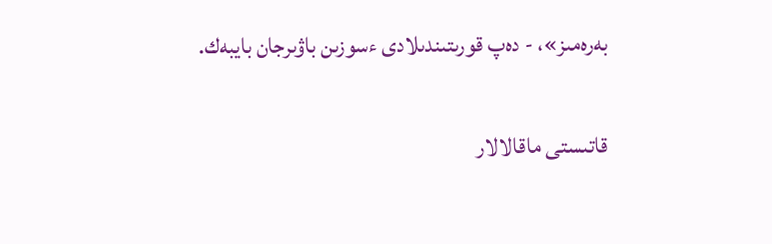بەرەمىز»، - دەپ قورىتىندىلادى ءسوزىن باۋىرجان بايبەك.

قاتىستى ماقالالار